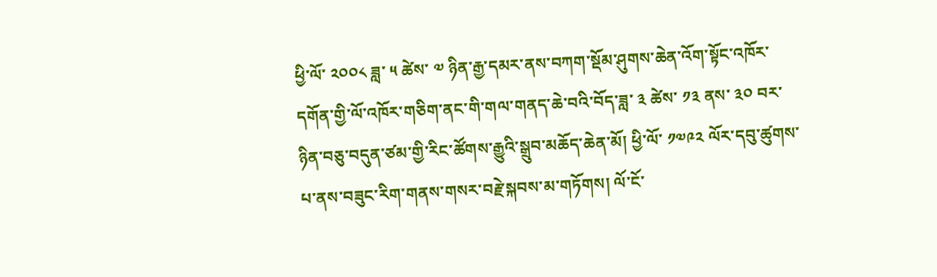ཕྱི་ལོ་ ༢༠༠༨ ཟླ་ ༥ ཚེས་ ༧ ཉིན་རྒྱ་དམར་ནས་བཀག་སྡོམ་ཤུགས་ཆེན་འོག་སྟོང་འཁོར་དགོན་གྱི་ལོ་འཁོར་གཅིག་ནང་གི་གལ་གནད་ཆེ་བའི་བོད་ཟླ་ ༣ ཚེས་ ༡༣ ནས་ ༣༠ བར་ཉིན་བཅུ་བདུན་ཙམ་གྱི་རིང་ཚོགས་རྒྱུའི་སྒྲུབ་མཆོད་ཆེན་མོ། ཕྱི་ལོ་ ༡༧༩༢ ལོར་དབུ་ཚུགས་པ་ནས་བཟུང་རིག་གནས་གསར་བརྗེ་སྐབས་མ་གཏོགས། ལོ་ངོ་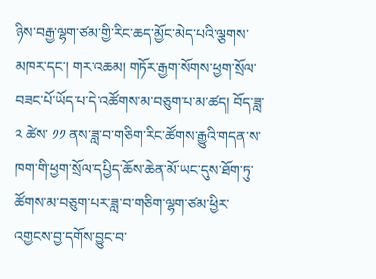ཉིས་བརྒྱ་ལྷག་ཙམ་གྱི་རིང་ཆད་མྱོང་མེད་པའི་ལྕགས་མཁར་དང་། གར་འཆམ། གཏོར་རྒྱག་སོགས་ཕྱག་སྲོལ་བཟང་པོ་ཡོད་པ་དེ་འཚོགས་མ་བཅུག་པ་མ་ཚད། བོད་ཟླ་ ༢ ཚེས་ ༡༡ ནས་ཟླ་བ་གཅིག་རིང་ཚོགས་རྒྱུའི་གདན་ས་ཁག་གི་ཕྱག་སྲོལ་དཔྱིད་ཆོས་ཆེན་མོ་ཡང་དུས་ཐོག་ཏུ་ཚོགས་མ་བཅུག་པར་ཟླ་བ་གཅིག་ལྷག་ཙམ་ཕྱིར་འགྱངས་བྱ་དགོས་བྱུང་བ་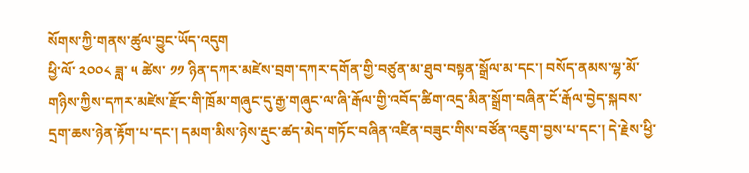སོགས་ཀྱི་གནས་ཚུལ་བྱུང་ཡོད་འདུག
ཕྱི་ལོ་ ༢༠༠༨ ཟླ་ ༥ ཚེས་ ༡༡ ཉིན་དཀར་མཛེས་བྲག་དཀར་དགོན་གྱི་བཙུན་མ་ཐུབ་བསྟན་སྒྲོལ་མ་དང་། བསོད་ནམས་ལྷ་མོ་གཉིས་ཀྱིས་དཀར་མཛེས་རྫོང་གི་ཁྲོམ་གཞུང་དུ་རྒྱ་གཞུང་ལ་ཞི་རྒོལ་གྱི་འབོད་ཚིག་འདྲ་མིན་སྒྲོག་བཞིན་ངོ་རྒོལ་བྱེད་སྐབས་དྲག་ཆས་ཉེན་རྟོག་པ་དང་། དམག་མིས་ཉེས་རྡུང་ཚད་མེད་གཏོང་བཞིན་འཛིན་བཟུང་གིས་བཙོན་འཇུག་བྱས་པ་དང་། དེ་རྗེས་ཕྱི་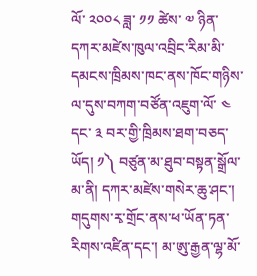ལོ་ ༢༠༠༨ ཟླ་ ༡༡ ཚེས་ ༧ ཉིན་དཀར་མཛེས་ཁུལ་འབྲིང་རིམ་མི་དམངས་ཁྲིམས་ཁང་ནས་ཁོང་གཉིས་ལ་དུས་བཀག་བཙོན་འཇུག་ལོ་ ༤ དང་ ༣ བར་གྱི་ཁྲིམས་ཐག་བཅད་ཡོད། ༡༽ བཙུན་མ་ཐུབ་བསྟན་སྒྲོལ་མ་ནི། དཀར་མཛེས་གསེར་ཆུ་ཤང་། གདུགས་རྭ་གྲོང་ནས་ཕ་ཡོན་ཏན་རིགས་འཛིན་དང་། མ་ཨུ་རྒྱན་ལྷ་མོ་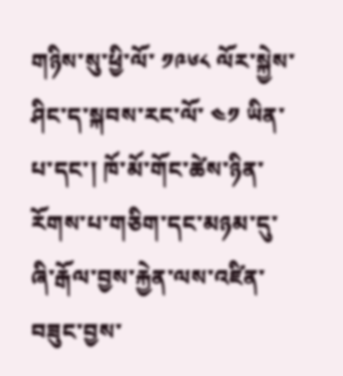གཉིས་སུ་ཕྱི་ལོ་ ༡༩༦༨ ལོར་སྐྱེས་ཤིང་ད་སྐབས་རང་ལོ་ ༤༡ ཡིན་པ་དང་། ཁོ་མོ་གོང་ཚེས་ཉིན་རོགས་པ་གཅིག་དང་མཉམ་དུ་ཞི་རྒོལ་བྱས་རྐྱེན་ལས་འཛིན་བཟུང་བྱས་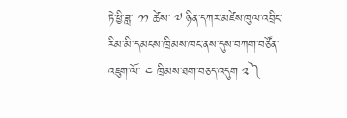ཏེ་ཕྱི་ཟླ་ ༡༡ ཚེས་ ༧ ཉིན་དཀར་མཛེས་ཁུལ་འབྲིང་རིམ་མི་དམངས་ཁྲིམས་ཁང་ནས་དུས་བཀག་བཙོན་འཇུག་ལོ་ ༤ ཁྲིམས་ཐག་བཅད་འདུག ༢༽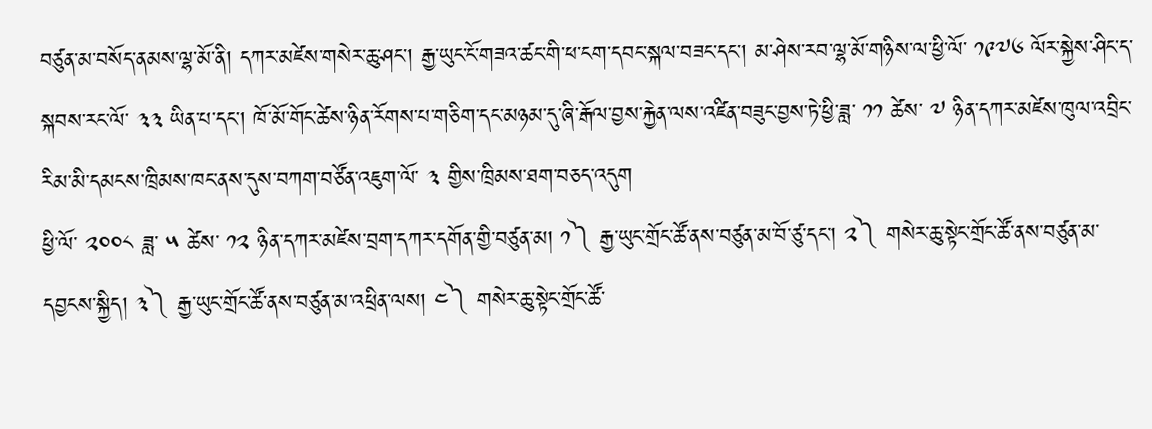བཙུན་མ་བསོད་ནམས་ལྷ་མོ་ནི། དཀར་མཛེས་གསེར་ཆུ་ཤང་། རྒྱ་ཡུང་ངོ་གཟའ་ཚང་གི་ཕ་ངག་དབང་སྐལ་བཟང་དང་། མ་ཤེས་རབ་ལྷ་མོ་གཉིས་ལ་ཕྱི་ལོ་ ༡༩༧༦ ལོར་སྐྱེས་ཤིང་ད་སྐབས་རང་ལོ་ ༣༣ ཡིན་པ་དང་། ཁོ་མོ་གོང་ཚེས་ཉིན་རོགས་པ་གཅིག་དང་མཉམ་དུ་ཞི་རྒོལ་བྱས་རྐྱེན་ལས་འཛིན་བཟུང་བྱས་ཏེ་ཕྱི་ཟླ་ ༡༡ ཚེས་ ༧ ཉིན་དཀར་མཛེས་ཁུལ་འབྲིང་རིམ་མི་དམངས་ཁྲིམས་ཁང་ནས་དུས་བཀག་བཙོན་འཇུག་ལོ་ ༣ གྱིས་ཁྲིམས་ཐག་བཅད་འདུག
ཕྱི་ལོ་ ༢༠༠༨ ཟླ་ ༥ ཚེས་ ༡༢ ཉིན་དཀར་མཛེས་བྲག་དཀར་དགོན་གྱི་བཙུན་མ། ༡༽ རྒྱ་ཡུང་གྲོང་ཚོ་ནས་བཙུན་མ་བོ་ཙུ་དང་། ༢༽ གསེར་ཆུ་སྟེང་གྲོང་ཚོ་ནས་བཙུན་མ་དབྱངས་སྐྱིད། ༣༽ རྒྱ་ཡུང་གྲོང་ཚོ་ནས་བཙུན་མ་འཕྲིན་ལས། ༤༽ གསེར་ཆུ་སྟེང་གྲོང་ཚོ་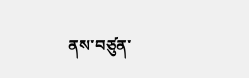ནས་བཙུན་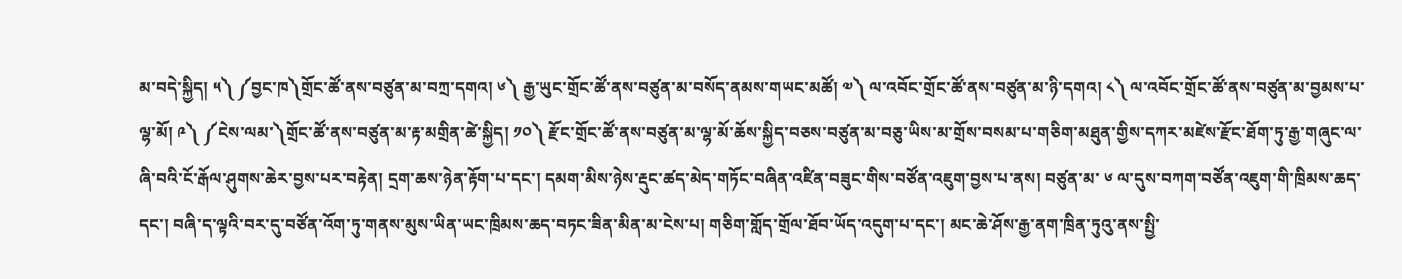མ་བདེ་སྐྱིད། ༥༽ ༼བྱང་ཁ༽གྲོང་ཚོ་ནས་བཙུན་མ་བཀྲ་དགའ། ༦༽ རྒྱ་ཡུང་གྲོང་ཚོ་ནས་བཙུན་མ་བསོད་ནམས་གཡང་མཚོ། ༧༽ ལ་འབོང་གྲོང་ཚོ་ནས་བཙུན་མ་ཉི་དགའ། ༨༽ ལ་འབོང་གྲོང་ཚོ་ནས་བཙུན་མ་བྱམས་པ་ལྷ་མོ། ༩༽ ༼ངེས་ལམ་༽གྲོང་ཚོ་ནས་བཙུན་མ་རྟ་མགྲིན་ཚེ་སྐྱིད། ༡༠༽ རྫོང་གྲོང་ཚོ་ནས་བཙུན་མ་ལྷ་མོ་ཆོས་སྐྱིད་བཅས་བཙུན་མ་བཅུ་ཡིས་མ་གྲོས་བསམ་པ་གཅིག་མཐུན་གྱིས་དཀར་མཛེས་རྫོང་ཐོག་ཏུ་རྒྱ་གཞུང་ལ་ཞི་བའི་ངོ་རྒོལ་ཤུགས་ཆེར་བྱས་པར་བརྟེན། དྲག་ཆས་ཉེན་རྟོག་པ་དང་། དམག་མིས་ཉེས་རྡུང་ཚད་མེད་གཏོང་བཞིན་འཛིན་བཟུང་གིས་བཙོན་འཇུག་བྱས་པ་ནས། བཙུན་མ་ ༦ ལ་དུས་བཀག་བཙོན་འཇུག་གི་ཁྲིམས་ཆད་དང་། བཞི་ད་ལྟའི་བར་དུ་བཙོན་འོག་ཏུ་གནས་མུས་ཡིན་ཡང་ཁྲིམས་ཆད་བཏང་ཟིན་མིན་མ་ངེས་པ། གཅིག་གློད་གྲོལ་ཐོབ་ཡོད་འདུག་པ་དང་། མང་ཆེ་ཤོས་རྒྱ་ནག་ཁྲིན་ཏུའུ་ནས་སྤྱི་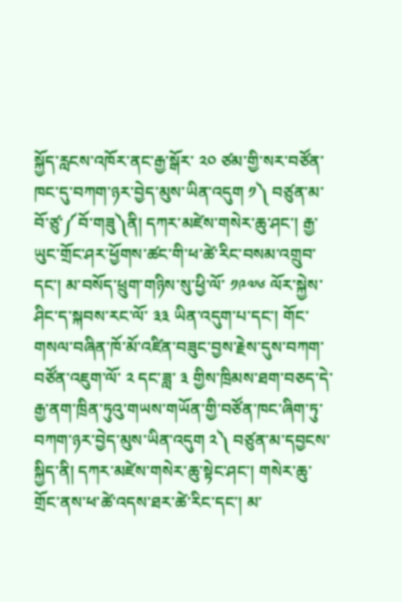སྐྱོད་རླངས་འཁོར་ནང་རྒྱ་སྒོར་ ༢༠ ཙམ་གྱི་སར་བཙོན་ཁང་དུ་བཀག་ཉར་བྱེད་མུས་ཡིན་འདུག ༡༽ བཙུན་མ་བོ་ཙུ་༼བོ་གཟུ༽ནི། དཀར་མཛེས་གསེར་ཆུ་ཤང་། རྒྱ་ཡུང་གྲོང་ཤར་ཕྱོགས་ཚང་གི་ཕ་ཚེ་རིང་བསམ་འགྲུབ་དང་། མ་བསོད་ཕྲུག་གཉིས་སུ་ཕྱི་ལོ་ ༡༩༧༦ ལོར་སྐྱེས་ཤིང་ད་སྐབས་རང་ལོ་ ༣༣ ཡིན་འདུག་པ་དང་། གོང་གསལ་བཞིན་ཁོ་མོ་འཛིན་བཟུང་བྱས་རྗེས་དུས་བཀག་བཙོན་འཇུག་ལོ་ ༢ དང་ཟླ་ ༣ གྱིས་ཁྲིམས་ཐག་བཅད་དེ་རྒྱ་ནག་ཁྲིན་ཏུའུ་གཡས་གཡོན་གྱི་བཙོན་ཁང་ཞིག་ཏུ་བཀག་ཉར་བྱེད་མུས་ཡིན་འདུག ༢༽ བཙུན་མ་དབྱངས་སྐྱིད་ནི། དཀར་མཛེས་གསེར་ཆུ་སྟེང་ཤང་། གསེར་ཆུ་གྲོང་ནས་ཕ་ཚེ་འདས་ཐར་ཚེ་རིང་དང་། མ་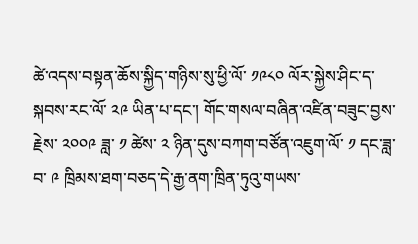ཚེ་འདས་བསྟན་ཆོས་སྐྱིད་གཉིས་སུ་ཕྱི་ལོ་ ༡༩༨༠ ལོར་སྐྱེས་ཤིང་ད་སྐབས་རང་ལོ་ ༢༩ ཡིན་པ་དང་། གོང་གསལ་བཞིན་འཛིན་བཟུང་བྱས་རྗེས་ ༢༠༠༩ ཟླ་ ༡ ཚེས་ ༢ ཉིན་དུས་བཀག་བཙོན་འཇུག་ལོ་ ༡ དང་ཟླ་བ་ ༩ ཁྲིམས་ཐག་བཅད་དེ་རྒྱ་ནག་ཁྲིན་ཏུའུ་གཡས་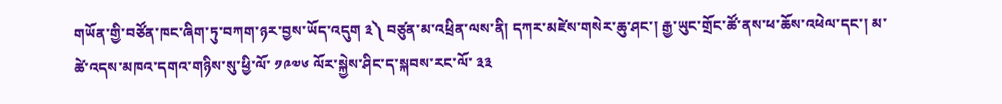གཡོན་གྱི་བཙོན་ཁང་ཞིག་ཏུ་བཀག་ཉར་བྱས་ཡོད་འདུག ༣༽ བཙུན་མ་འཕྲིན་ལས་ནི། དཀར་མཛེས་གསེར་ཆུ་ཤང་། རྒྱ་ཡུང་གྲོང་ཚོ་ནས་ཕ་ཆོས་འཕེལ་དང་། མ་ཚེ་འདས་མཁའ་དགའ་གཉིས་སུ་ཕྱི་ལོ་ ༡༩༧༦ ལོར་སྐྱེས་ཤིང་ད་སྐབས་རང་ལོ་ ༣༣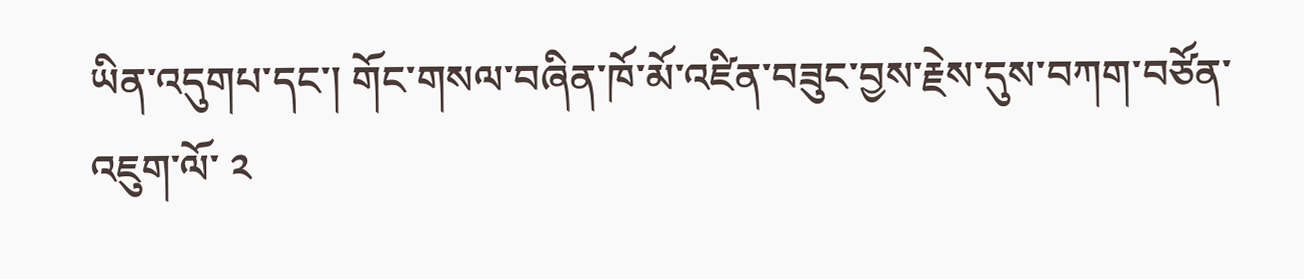ཡིན་འདུགཔ་དང་། གོང་གསལ་བཞིན་ཁོ་མོ་འཛིན་བཟུང་བྱས་རྗེས་དུས་བཀག་བཙོན་འཇུག་ལོ་ ༢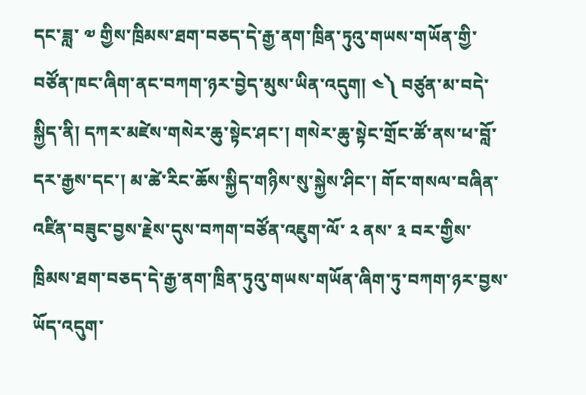དང་ཟླ་ ༧ གྱིས་ཁྲིམས་ཐག་བཅད་དེ་རྒྱ་ནག་ཁྲིན་ཏུའུ་གཡས་གཡོན་གྱི་བཙོན་ཁང་ཞིག་ནང་བཀག་ཉར་བྱེད་མུས་ཡིན་འདུག། ༤༽ བཙུན་མ་བདེ་སྐྱིད་ནི། དཀར་མཛེས་གསེར་ཆུ་སྟེང་ཤང་། གསེར་ཆུ་སྟེང་གྲོང་ཚོ་ནས་ཕ་བློ་དར་རྒྱས་དང་། མ་ཚེ་རིང་ཆོས་སྐྱིད་གཉིས་སུ་སྐྱེས་ཤིང་། གོང་གསལ་བཞིན་འཛིན་བཟུང་བྱས་རྗེས་དུས་བཀག་བཙོན་འཇུག་ལོ་ ༢ ནས་ ༣ བར་གྱིས་ཁྲིམས་ཐག་བཅད་དེ་རྒྱ་ནག་ཁྲིན་ཏུའུ་གཡས་གཡོན་ཞིག་ཏུ་བཀག་ཉར་བྱས་ཡོད་འདུག་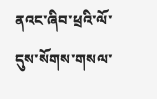ནའང་ཞིབ་ཕྲའི་ལོ་དུས་སོགས་གསལ་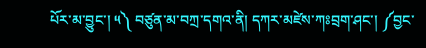པོར་མ་བྱུང་། ༥༽ བཙུན་མ་བཀྲ་དགའ་ནི། དཀར་མཛེས་ཀཿབྲག་ཤང་། ༼བྱང་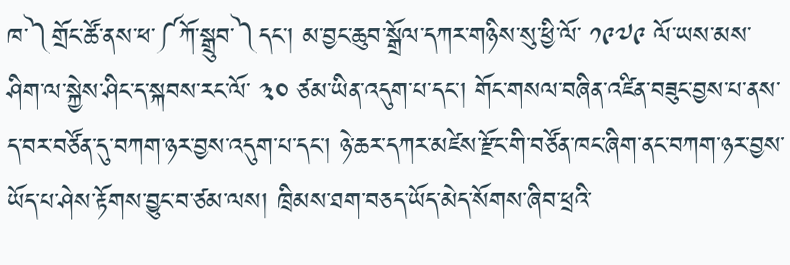ཁ་༽གྲོང་ཚོ་ནས་ཕ་༼ཀོ་སྒྲུབ་༽དང་། མ་བྱང་ཆུབ་སྒྲོལ་དཀར་གཉིས་སུ་ཕྱི་ལོ་ ༡༩༧༩ ལོ་ཡས་མས་ཤིག་ལ་སྐྱེས་ཤིང་ད་སྐབས་རང་ལོ་ ༣༠ ཙམ་ཡིན་འདུག་པ་དང་། གོང་གསལ་བཞིན་འཛིན་བཟུང་བྱས་པ་ནས་ད་བར་བཙོན་དུ་བཀག་ཉར་བྱས་འདུག་པ་དང་། ཉེ་ཆར་དཀར་མཛེས་རྫོང་གི་བཙོན་ཁང་ཞིག་ནང་བཀག་ཉར་བྱས་ཡོད་པ་ཤེས་རྟོགས་བྱུང་བ་ཙམ་ལས། ཁྲིམས་ཐག་བཅད་ཡོད་མེད་སོགས་ཞིབ་ཕྲའི་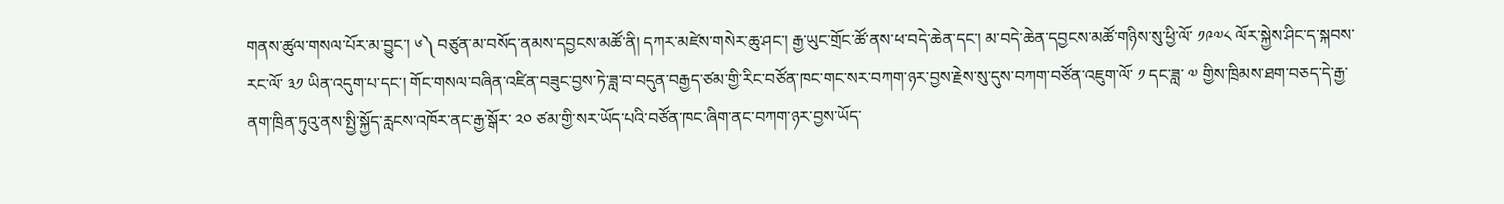གནས་ཚུལ་གསལ་པོར་མ་བྱུང་། ༦༽ བཙུན་མ་བསོད་ནམས་དབྱངས་མཚོ་ནི། དཀར་མཛེས་གསེར་ཆུ་ཤང་། རྒྱ་ཡུང་གྲོང་ཚོ་ནས་ཕ་བདེ་ཆེན་དང་། མ་བདེ་ཆེན་དབྱངས་མཚོ་གཉིས་སུ་ཕྱི་ལོ་ ༡༩༧༨ ལོར་སྐྱེས་ཤིང་ད་སྐབས་རང་ལོ་ ༣༡ ཡིན་འདུག་པ་དང་། གོང་གསལ་བཞིན་འཛིན་བཟུང་བྱས་ཏེ་ཟླ་བ་བདུན་བརྒྱད་ཙམ་གྱི་རིང་བཙོན་ཁང་གང་སར་བཀག་ཉར་བྱས་རྗེས་སུ་དུས་བཀག་བཙོན་འཇུག་ལོ་ ༡ དང་ཟླ་ ༧ གྱིས་ཁྲིམས་ཐག་བཅད་དེ་རྒྱ་ནག་ཁྲིན་ཏུའུ་ནས་སྤྱི་སྐྱོད་རླངས་འཁོར་ནང་རྒྱ་སྒོར་ ༢༠ ཙམ་གྱི་སར་ཡོད་པའི་བཙོན་ཁང་ཞིག་ནང་བཀག་ཉར་བྱས་ཡོད་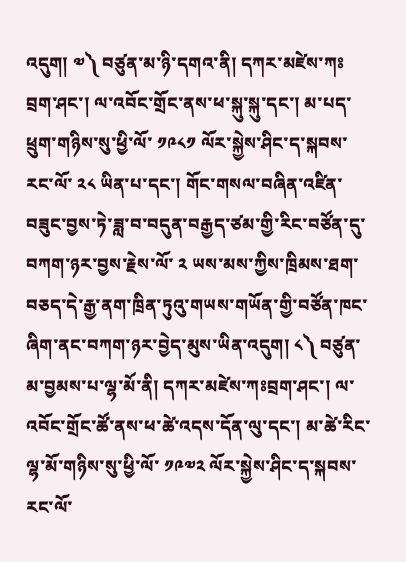འདུག། ༧༽ བཙུན་མ་ཉི་དགའ་ནི། དཀར་མཛེས་ཀཿབྲག་ཤང་། ལ་འབོང་གྲོང་ནས་ཕ་སྐུ་སྐུ་དང་། མ་པད་ཕྲུག་གཉིས་སུ་ཕྱི་ལོ་ ༡༩༨༡ ལོར་སྐྱེས་ཤིང་ད་སྐབས་རང་ལོ་ ༢༨ ཡིན་པ་དང་། གོང་གསལ་བཞིན་འཛིན་བཟུང་བྱས་ཏེ་ཟླ་བ་བདུན་བརྒྱད་ཙམ་གྱི་རིང་བཙོན་དུ་བཀག་ཉར་བྱས་རྗེས་ལོ་ ༢ ཡས་མས་ཀྱིས་ཁྲིམས་ཐག་བཅད་དེ་རྒྱ་ནག་ཁྲིན་ཏུའུ་གཡས་གཡོན་གྱི་བཙོན་ཁང་ཞིག་ནང་བཀག་ཉར་བྱེད་མུས་ཡིན་འདུག། ༨༽ བཙུན་མ་བྱམས་པ་ལྷ་མོ་ནི། དཀར་མཛེས་ཀཿབྲག་ཤང་། ལ་འབོང་གྲོང་ཚོ་ནས་ཕ་ཚེ་འདས་དོན་ལུ་དང་། མ་ཚེ་རིང་ལྷ་མོ་གཉིས་སུ་ཕྱི་ལོ་ ༡༩༧༢ ལོར་སྐྱེས་ཤིང་ད་སྐབས་རང་ལོ་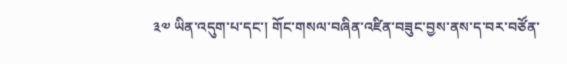༣༧ ཡིན་འདུག་པ་དང་། གོང་གསལ་བཞིན་འཛིན་བཟུང་བྱས་ནས་ད་བར་བཙོན་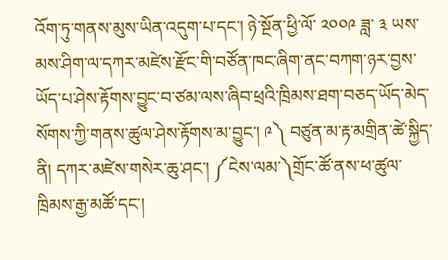འོག་ཏུ་གནས་མུས་ཡིན་འདུག་པ་དང་། ཉེ་སྔོན་ཕྱི་ལོ་ ༢༠༠༩ ཟླ་ ༣ ཡས་མས་ཤིག་ལ་དཀར་མཛེས་རྫོང་གི་བཙོན་ཁང་ཞིག་ནང་བཀག་ཉར་བྱས་ཡོད་པ་ཤེས་རྟོགས་བྱུང་བ་ཙམ་ལས་ཞིབ་ཕྲའི་ཁྲིམས་ཐག་བཅད་ཡོད་མེད་སོགས་ཀྱི་གནས་ཚུལ་ཤེས་རྟོགས་མ་བྱུང་། ༩༽ བཙུན་མ་རྟ་མགྲིན་ཚེ་སྐྱིད་ནི། དཀར་མཛེས་གསེར་ཆུ་ཤང་། ༼ངེས་ལམ་༽གྲོང་ཚོ་ནས་ཕ་ཚུལ་ཁྲིམས་རྒྱ་མཚོ་དང་།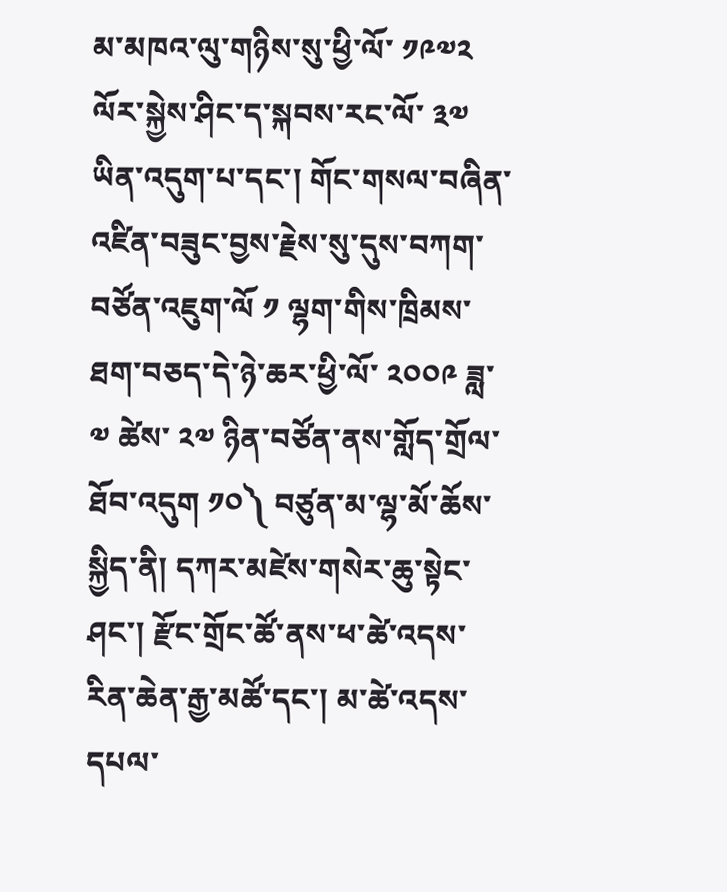མ་མཁའ་ལུ་གཉིས་སུ་ཕྱི་ལོ་ ༡༩༧༢ ལོར་སྐྱེས་ཤིང་ད་སྐབས་རང་ལོ་ ༣༧ ཡིན་འདུག་པ་དང་། གོང་གསལ་བཞིན་འཛིན་བཟུང་བྱས་རྗེས་སུ་དུས་བཀག་བཙོན་འཇུག་ལོ ༡ ལྷག་གིས་ཁྲིམས་ཐག་བཅད་དེ་ཉེ་ཆར་ཕྱི་ལོ་ ༢༠༠༩ ཟླ་ ༧ ཚེས་ ༢༧ ཉིན་བཙོན་ནས་གློད་གྲོལ་ཐོབ་འདུག ༡༠༽ བཙུན་མ་ལྷ་མོ་ཆོས་སྐྱིད་ནི། དཀར་མཛེས་གསེར་ཆུ་སྟེང་ཤང་། རྫོང་གྲོང་ཚོ་ནས་ཕ་ཚེ་འདས་རིན་ཆེན་རྒྱ་མཚོ་དང་། མ་ཚེ་འདས་དཔལ་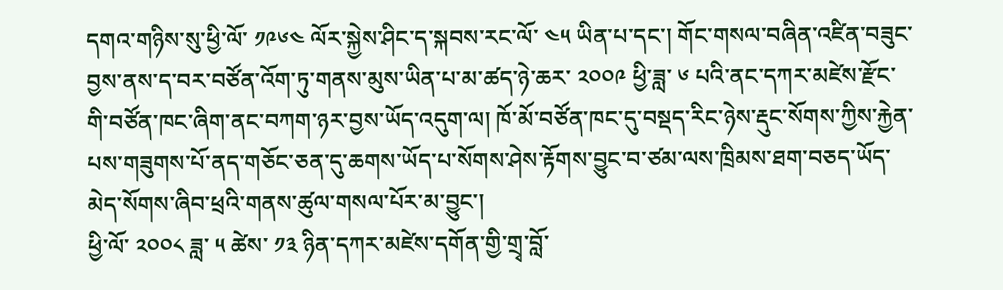དགའ་གཉིས་སུ་ཕྱི་ལོ་ ༡༩༦༤ ལོར་སྐྱེས་ཤིང་ད་སྐབས་རང་ལོ་ ༤༥ ཡིན་པ་དང་། གོང་གསལ་བཞིན་འཛིན་བཟུང་བྱས་ནས་ད་བར་བཙོན་འོག་ཏུ་གནས་མུས་ཡིན་པ་མ་ཚད་ཉེ་ཆར་ ༢༠༠༩ ཕྱི་ཟླ་ ༦ པའི་ནང་དཀར་མཛེས་རྫོང་གི་བཙོན་ཁང་ཞིག་ནང་བཀག་ཉར་བྱས་ཡོད་འདུག་ལ། ཁོ་མོ་བཙོན་ཁང་དུ་བསྡད་རིང་ཉེས་རྡུང་སོགས་ཀྱིས་རྐྱེན་པས་གཟུགས་པོ་ནད་གཅོང་ཅན་དུ་ཆགས་ཡོད་པ་སོགས་ཤེས་རྟོགས་བྱུང་བ་ཙམ་ལས་ཁྲིམས་ཐག་བཅད་ཡོད་མེད་སོགས་ཞིབ་ཕྲའི་གནས་ཚུལ་གསལ་པོར་མ་བྱུང་།
ཕྱི་ལོ་ ༢༠༠༨ ཟླ་ ༥ ཚེས་ ༡༣ ཉིན་དཀར་མཛེས་དགོན་གྱི་གྲྭ་བློ་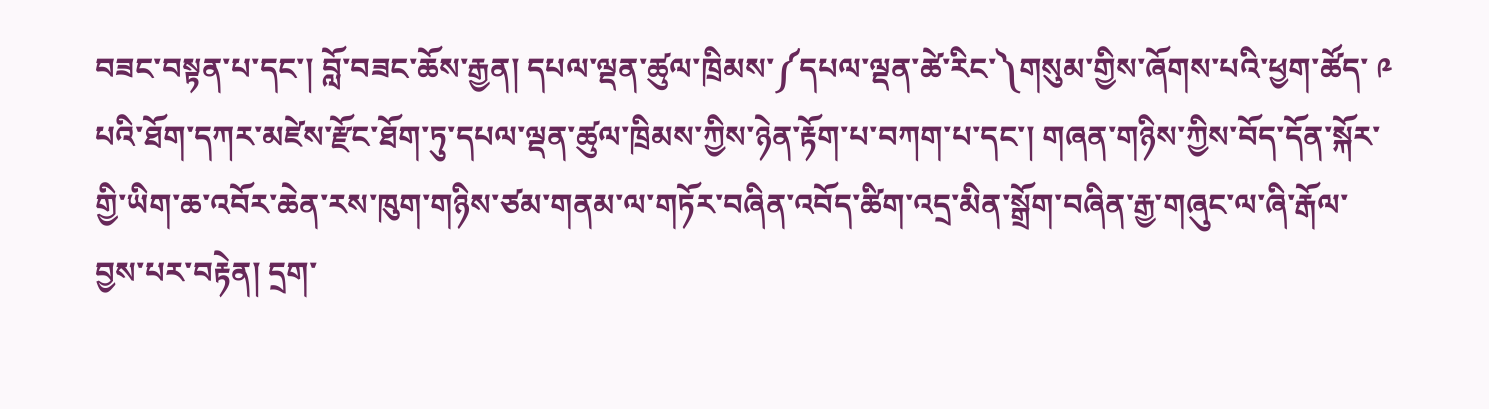བཟང་བསྟན་པ་དང་། བློ་བཟང་ཆོས་རྒྱན། དཔལ་ལྡན་ཚུལ་ཁྲིམས་༼དཔལ་ལྡན་ཚེ་རིང་༽གསུམ་གྱིས་ཞོགས་པའི་ཕྱག་ཚོད་ ༩ པའི་ཐོག་དཀར་མཛེས་རྫོང་ཐོག་ཏུ་དཔལ་ལྡན་ཚུལ་ཁྲིམས་ཀྱིས་ཉེན་རྟོག་པ་བཀག་པ་དང་། གཞན་གཉིས་ཀྱིས་བོད་དོན་སྐོར་གྱི་ཡིག་ཆ་འབོར་ཆེན་རས་ཁུག་གཉིས་ཙམ་གནམ་ལ་གཏོར་བཞིན་འབོད་ཚིག་འདྲ་མིན་སྒྲོག་བཞིན་རྒྱ་གཞུང་ལ་ཞི་རྒོལ་བྱས་པར་བརྟེན། དྲག་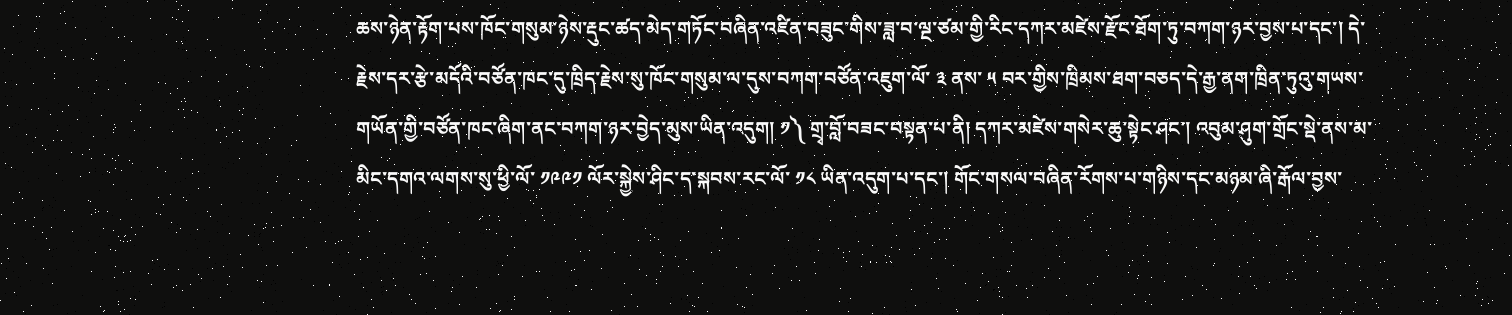ཆས་ཉེན་རྟོག་པས་ཁོང་གསུམ་ཉེས་རྡུང་ཚད་མེད་གཏོང་བཞིན་འཛིན་བཟུང་གིས་ཟླ་བ་ལྔ་ཙམ་གྱི་རིང་དཀར་མཛེས་རྫོང་ཐོག་ཏུ་བཀག་ཉར་བྱས་པ་དང་། དེ་རྗེས་དར་རྩེ་མདོའི་བཙོན་ཁང་དུ་ཁྲིད་རྗེས་སུ་ཁོང་གསུམ་ལ་དུས་བཀག་བཙོན་འཇུག་ལོ་ ༣ ནས་ ༥ བར་གྱིས་ཁྲིམས་ཐག་བཅད་དེ་རྒྱ་ནག་ཁྲིན་ཏུའུ་གཡས་གཡོན་གྱི་བཙོན་ཁང་ཞིག་ནང་བཀག་ཉར་བྱེད་མུས་ཡིན་འདུག། ༡༽ གྲྭ་བློ་བཟང་བསྟན་པ་ནི། དཀར་མཛེས་གསེར་ཆུ་སྟེང་ཤང་། འབུམ་ཤུག་གྲོང་སྡེ་ནས་མ་མིང་དགའ་ལགས་སུ་ཕྱི་ལོ་ ༡༩༩༡ ལོར་སྐྱེས་ཤིང་ད་སྐབས་རང་ལོ་ ༡༨ ཡིན་འདུག་པ་དང་། གོང་གསལ་བཞིན་རོགས་པ་གཉིས་དང་མཉམ་ཞི་རྒོལ་བྱས་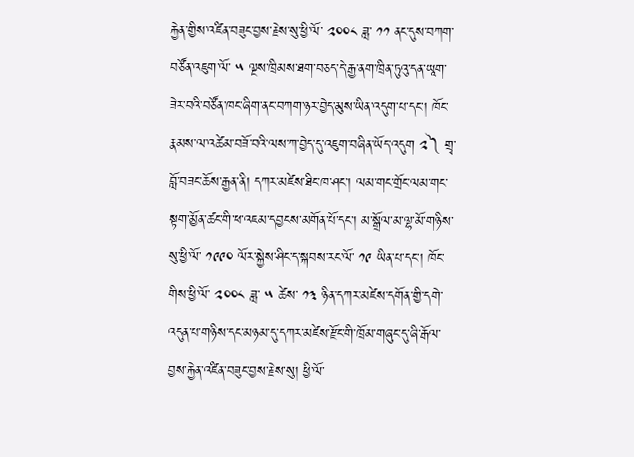རྐྱེན་གྱིས་འཛིན་བཟུང་བྱས་རྗེས་སུ་ཕྱི་ལོ་ ༢༠༠༨ ཟླ་ ༡༡ ནང་དུས་བཀག་བཙོན་འཇུག་ལོ་ ༥ ལྔས་ཁྲིམས་ཐག་བཅད་དེ་རྒྱ་ནག་ཁྲིན་ཏུའུ་དན་ཡཱག་ཟེར་བའི་བཙོན་ཁང་ཞིག་ནང་བཀག་ཉར་བྱེད་མུས་ཡིན་འདུག་པ་དང་། ཁོང་རྣམས་ལ་འཚེམ་བཟོ་བའི་ལས་ཀ་བྱེད་དུ་འཇུག་བཞིན་ཡོད་འདུག ༢༽ གྲྭ་བློ་བཟང་ཆོས་རྒྱན་ནི། དཀར་མཛེས་ཐིང་ཁ་ཤང་། ལམ་གང་གྲོང་ལམ་གང་སྟག་མྱོན་ཚང་གི་ཕ་འཇམ་དབྱངས་མགོན་པོ་དང་། མ་སྒྲོལ་མ་ལྷ་མོ་གཉིས་སུ་ཕྱི་ལོ་ ༡༩༩༠ ལོར་སྐྱེས་ཤིང་ད་སྐབས་རང་ལོ་ ༡༩ ཡིན་པ་དང་། ཁོང་གིས་ཕྱི་ལོ་ ༢༠༠༨ ཟླ་ ༥ ཚེས་ ༡༣ ཉིན་དཀར་མཛེས་དགོན་གྱི་དགེ་འདུན་པ་གཉིས་དང་མཉམ་དུ་དཀར་མཛེས་རྫོང་གི་ཁྲོམ་གཞུང་དུ་ཞི་རྒོལ་བྱས་རྐྱེན་འཛིན་བཟུང་བྱས་རྗེས་སུ། ཕྱི་ལོ་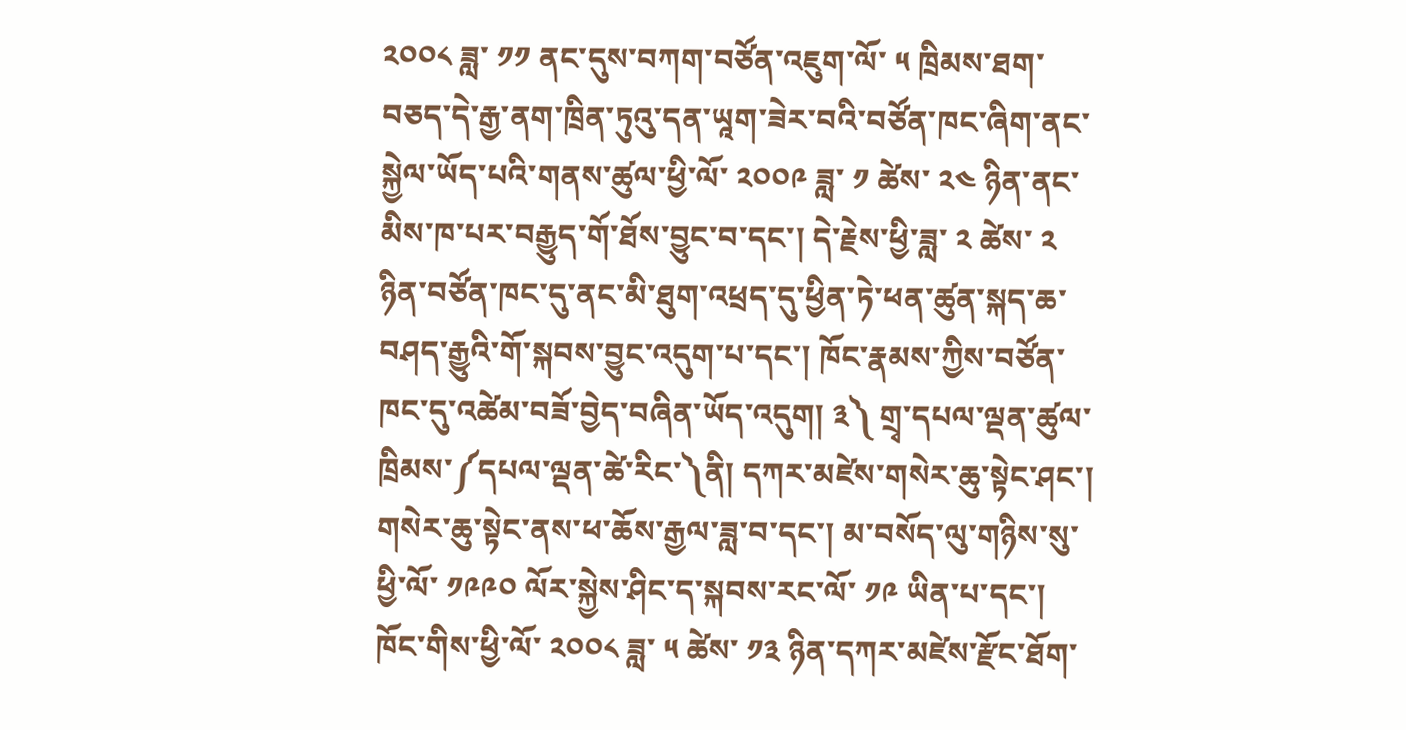༢༠༠༨ ཟླ་ ༡༡ ནང་དུས་བཀག་བཙོན་འཇུག་ལོ་ ༥ ཁྲིམས་ཐག་བཅད་དེ་རྒྱ་ནག་ཁྲིན་ཏུའུ་དན་ཡཱག་ཟེར་བའི་བཙོན་ཁང་ཞིག་ནང་སྐྱེལ་ཡོད་པའི་གནས་ཚུལ་ཕྱི་ལོ་ ༢༠༠༩ ཟླ་ ༡ ཚེས་ ༢༤ ཉིན་ནང་མིས་ཁ་པར་བརྒྱུད་གོ་ཐོས་བྱུང་བ་དང་། དེ་རྗེས་ཕྱི་ཟླ་ ༢ ཚེས་ ༢ ཉིན་བཙོན་ཁང་དུ་ནང་མི་ཐུག་འཕྲད་དུ་ཕྱིན་ཏེ་ཕན་ཚུན་སྐད་ཆ་བཤད་རྒྱུའི་གོ་སྐབས་བྱུང་འདུག་པ་དང་། ཁོང་རྣམས་ཀྱིས་བཙོན་ཁང་དུ་འཚེམ་བཟོ་བྱེད་བཞིན་ཡོད་འདུག། ༣༽ གྲྭ་དཔལ་ལྡན་ཚུལ་ཁྲིམས་༼དཔལ་ལྡན་ཚེ་རིང་༽ནི། དཀར་མཛེས་གསེར་ཆུ་སྟེང་ཤང་། གསེར་ཆུ་སྟེང་ནས་ཕ་ཆོས་རྒྱལ་ཟླ་བ་དང་། མ་བསོད་ལུ་གཉིས་སུ་ཕྱི་ལོ་ ༡༩༩༠ ལོར་སྐྱེས་ཤིང་ད་སྐབས་རང་ལོ་ ༡༩ ཡིན་པ་དང་། ཁོང་གིས་ཕྱི་ལོ་ ༢༠༠༨ ཟླ་ ༥ ཚེས་ ༡༣ ཉིན་དཀར་མཛེས་རྫོང་ཐོག་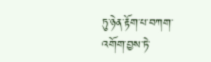ཏུ་ཉེན་རྟོག་པ་བཀག་འགོག་བྱས་ཏེ་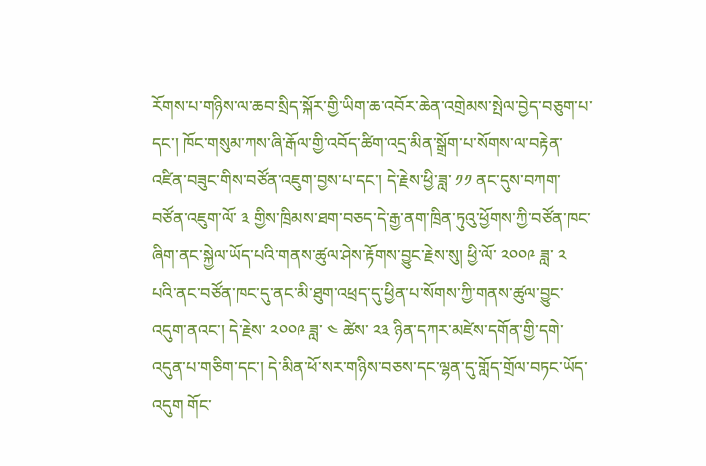རོགས་པ་གཉིས་ལ་ཆབ་སྲིད་སྐོར་གྱི་ཡིག་ཆ་འབོར་ཆེན་འགྲེམས་སྤེལ་བྱེད་བཅུག་པ་དང་། ཁོང་གསུམ་ཀས་ཞི་རྒོལ་གྱི་འབོད་ཚིག་འདྲ་མིན་སྒྲོག་པ་སོགས་ལ་བརྟེན་འཛིན་བཟུང་གིས་བཙོན་འཇུག་བྱས་པ་དང་། དེ་རྗེས་ཕྱི་ཟླ་ ༡༡ ནང་དུས་བཀག་བཙོན་འཇུག་ལོ་ ༣ གྱིས་ཁྲིམས་ཐག་བཅད་དེ་རྒྱ་ནག་ཁྲིན་ཏུའུ་ཕྱོགས་ཀྱི་བཙོན་ཁང་ཞིག་ནང་སྐྱེལ་ཡོད་པའི་གནས་ཚུལ་ཤེས་རྟོགས་བྱུང་རྗེས་སུ། ཕྱི་ལོ་ ༢༠༠༩ ཟླ་ ༢ པའི་ནང་བཙོན་ཁང་དུ་ནང་མི་ཐུག་འཕྲད་དུ་ཕྱིན་པ་སོགས་ཀྱི་གནས་ཚུལ་བྱུང་འདུག་ནའང་། དེ་རྗེས་ ༢༠༠༩ ཟླ་ ༤ ཚེས་ ༢༣ ཉིན་དཀར་མཛེས་དགོན་གྱི་དགེ་འདུན་པ་གཅིག་དང་། དེ་མིན་ཕོ་སར་གཉིས་བཅས་དང་ལྷན་དུ་གློད་གྲོལ་བཏང་ཡོད་འདུག གོང་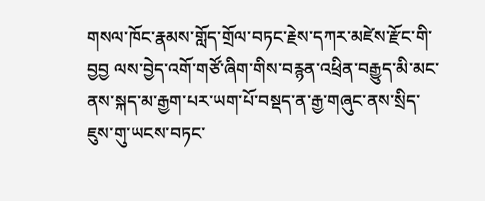གསལ་ཁོང་རྣམས་གློད་གྲོལ་བཏང་རྗེས་དཀར་མཛེས་རྫོང་གི་ བྱབྱ ལས་བྱེད་འགོ་གཙོ་ཞིག་གིས་བརྙན་འཕྲིན་བརྒྱུད་མི་མང་ནས་སྐད་མ་རྒྱག་པར་ཡག་པོ་བསྡད་ན་རྒྱ་གཞུང་ནས་སྲིད་ཇུས་གུ་ཡངས་བཏང་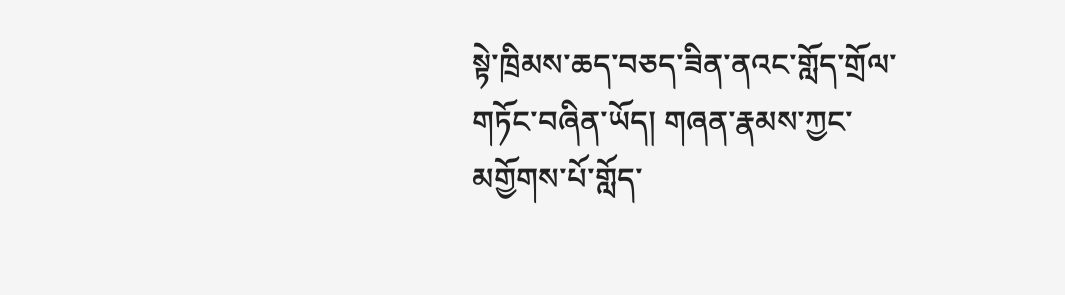སྟེ་ཁྲིམས་ཆད་བཅད་ཟིན་ནའང་གློད་གྲོལ་གཏོང་བཞིན་ཡོད། གཞན་རྣམས་ཀྱང་མགྱོགས་པོ་གློད་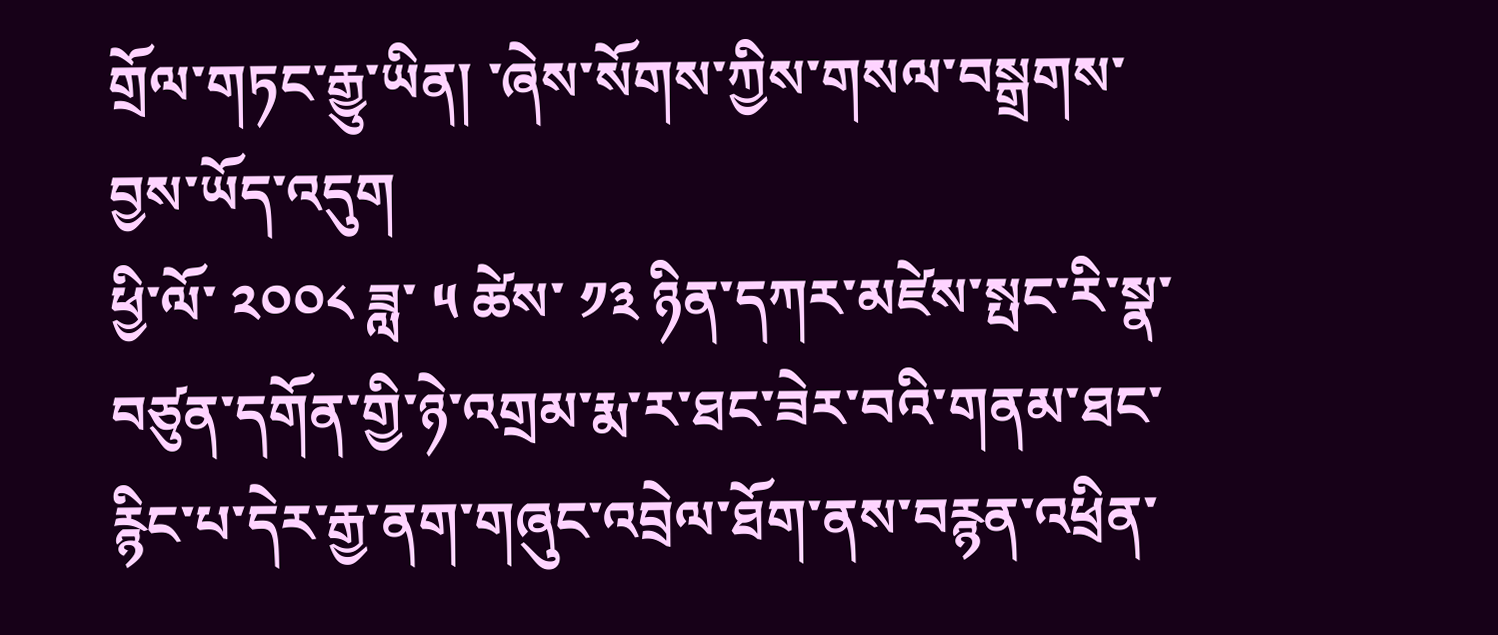གྲོལ་གཏང་རྒྱུ་ཡིན། ་ཞེས་སོགས་ཀྱིས་གསལ་བསྒྲགས་བྱས་ཡོད་འདུག
ཕྱི་ལོ་ ༢༠༠༨ ཟླ་ ༥ ཚེས་ ༡༣ ཉིན་དཀར་མཛེས་སྤང་རི་སྣ་བཙུན་དགོན་གྱི་ཉེ་འགྲམ་རྨ་ར་ཐང་ཟེར་བའི་གནམ་ཐང་རྙིང་པ་དེར་རྒྱ་ནག་གཞུང་འབྲེལ་ཐོག་ནས་བརྙན་འཕྲིན་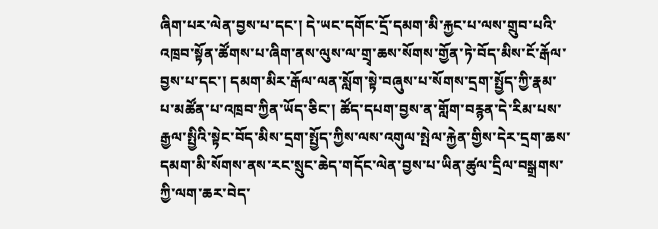ཞིག་པར་ལེན་བྱས་པ་དང་། དེ་ཡང་དགོང་དྲོ་དམག་མི་རྐྱང་པ་ལས་གྲུབ་པའི་འཁྲབ་སྟོན་ཚོགས་པ་ཞིག་ནས་ལུས་ལ་གྲྭ་ཆས་སོགས་གྱོན་ཏེ་བོད་མིས་ངོ་རྒོལ་བྱས་པ་དང་། དམག་མིར་རྒོལ་ལན་སློག་སྟེ་བཞུས་པ་སོགས་དྲག་སྤྱོད་ཀྱི་རྣམ་པ་མཚོན་པ་འཁྲབ་ཀྱིན་ཡོད་ཅིང་། ཚོད་དཔག་བྱས་ན་གློག་བརྙན་དེ་རིམ་པས་རྒྱལ་སྤྱིའི་སྟེང་བོད་མིས་དྲག་སྤྱོད་ཀྱིས་ལས་འགུལ་སྤེལ་རྐྱེན་གྱིས་དེར་དྲག་ཆས་དམག་མི་སོགས་ནས་རང་སྲུང་ཆེད་གདོང་ལེན་བྱས་པ་ཡིན་ཚུལ་དྲིལ་བསྒྲགས་ཀྱི་ལག་ཆར་བེད་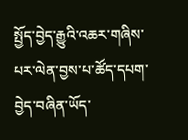སྤྱོད་བྱེད་རྒྱུའི་འཆར་གཞིས་པར་ལེན་བྱས་པ་ཚོད་དཔག་བྱེད་བཞིན་ཡོད་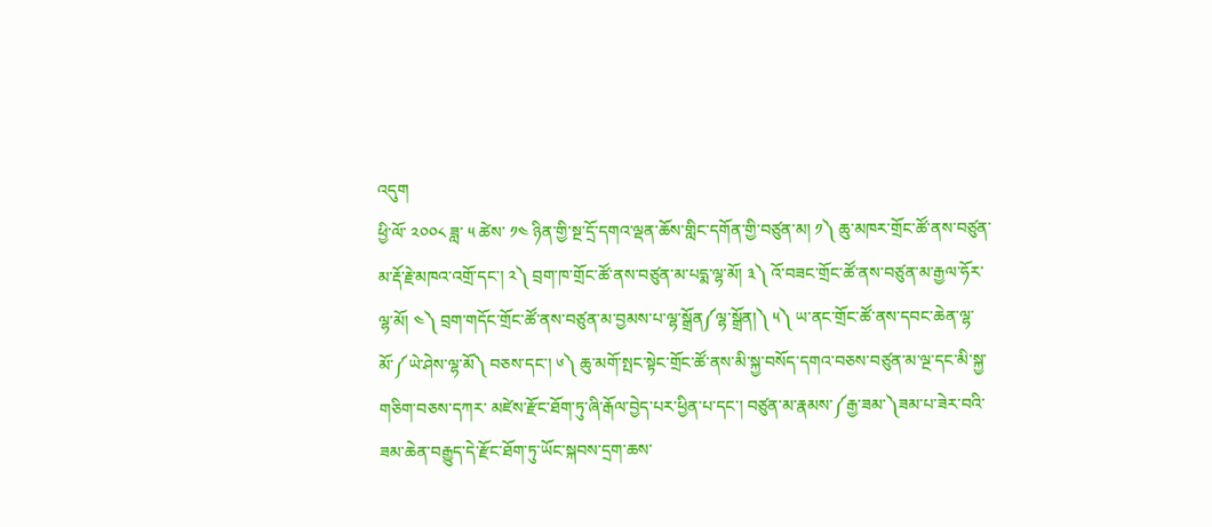འདུག
ཕྱི་ལོ་ ༢༠༠༨ ཟླ་ ༥ ཚེས་ ༡༤ ཉིན་གྱི་སྔ་དྲོ་དགའ་ལྡན་ཆོས་གླིང་དགོན་གྱི་བཙུན་མ། ༡༽ ཆུ་མཁར་གྲོང་ཚོ་ནས་བཙུན་མ་རྡོ་རྗེ་མཁའ་འགྲོ་དང་། ༢༽ བྲག་ཁ་གྲོང་ཚོ་ནས་བཙུན་མ་པདྨ་ལྷ་མོ། ༣༽ འོ་བཟང་གྲོང་ཚོ་ནས་བཙུན་མ་རྒྱལ་ཧོར་ལྷ་མོ། ༤༽ བྲག་གདོང་གྲོང་ཚོ་ནས་བཙུན་མ་བྱམས་པ་ལྷ་སྒྲོན༼ལྷ་སྒྲོན།༽ ༥༽ ཡ་ནང་གྲོང་ཚོ་ནས་དབང་ཆེན་ལྷ་མོ་༼ཡེ་ཤེས་ལྷ་མོ༽ བཅས་དང་། ༦༽ ཆུ་མགོ་སྤང་སྟེང་གྲོང་ཚོ་ནས་མི་སྐྱ་བསོད་དགའ་བཅས་བཙུན་མ་ལྔ་དང་མི་སྐྱ་གཅིག་བཅས་དཀར་ མཛེས་རྫོང་ཐོག་ཏུ་ཞི་རྒོལ་བྱེད་པར་ཕྱིན་པ་དང་། བཙུན་མ་རྣམས་༼རྒྱ་ཟམ་༽ཟམ་པ་ཟེར་བའི་ཟམ་ཆེན་བརྒྱུད་དེ་རྫོང་ཐོག་ཏུ་ཡོང་སྐབས་དྲག་ཆས་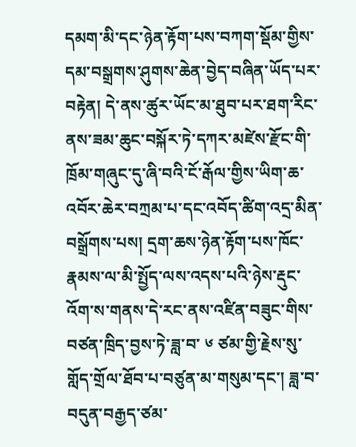དམག་མི་དང་ཉེན་རྟོག་པས་བཀག་སྡོམ་གྱིས་དམ་བསྒྲགས་ཤུགས་ཆེན་བྱེད་བཞིན་ཡོད་པར་བརྟེན། དེ་ནས་ཚུར་ཡོང་མ་ཐུབ་པར་ཐག་རིང་ནས་ཟམ་ཆུང་བསྐོར་ཏེ་དཀར་མཛེས་རྫོང་གི་ཁྲོམ་གཞུང་དུ་ཞི་བའི་ངོ་རྒོལ་གྱིས་ཡིག་ཆ་འབོར་ཆེར་བཀྲམ་པ་དང་འབོད་ཚིག་འདྲ་མིན་བསྒྲོགས་པས། དྲག་ཆས་ཉེན་རྟོག་པས་ཁོང་རྣམས་ལ་མི་སྤྱོད་ལས་འདས་པའི་ཉེས་རྡུང་འོག་ས་གནས་དེ་རང་ནས་འཛིན་བཟུང་གིས་བཙན་ཁྲིད་བྱས་ཏེ་ཟླ་བ་ ༦ ཙམ་གྱི་རྗེས་སུ་གློད་གྲོལ་ཐོབ་པ་བཙུན་མ་གསུམ་དང་། ཟླ་བ་བདུན་བརྒྱད་ཙམ་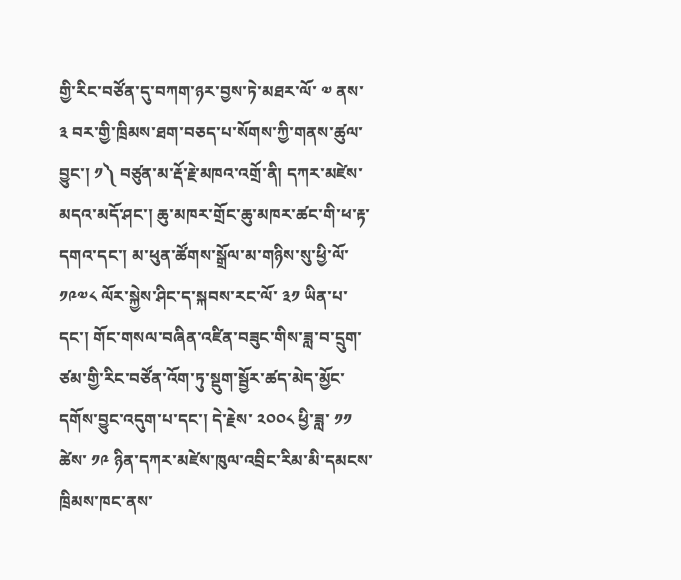གྱི་རིང་བཙོན་དུ་བཀག་ཉར་བྱས་ཏེ་མཐར་ལོ་ ༧ ནས་ ༣ བར་གྱི་ཁྲིམས་ཐག་བཅད་པ་སོགས་ཀྱི་གནས་ཚུལ་བྱུང་། ༡༽ བཙུན་མ་རྡོ་རྗེ་མཁའ་འགྲོ་ནི། དཀར་མཛེས་མདའ་མདོ་ཤང་། ཆུ་མཁར་གྲོང་ཆུ་མཁར་ཚང་གི་ཕ་རྟ་དགའ་དང་། མ་ཕུན་ཚོགས་སྒྲོལ་མ་གཉིས་སུ་ཕྱི་ལོ་ ༡༩༧༨ ལོར་སྐྱེས་ཤིང་ད་སྐབས་རང་ལོ་ ༣༡ ཡིན་པ་དང་། གོང་གསལ་བཞིན་འཛིན་བཟུང་གིས་ཟླ་བ་དྲུག་ཙམ་གྱི་རིང་བཙོན་འོག་ཏུ་སྡུག་སྦྱོར་ཚད་མེད་མྱོང་དགོས་བྱུང་འདུག་པ་དང་། དེ་རྗེས་ ༢༠༠༨ ཕྱི་ཟླ་ ༡༡ ཚེས་ ༡༩ ཉིན་དཀར་མཛེས་ཁུལ་འབྲིང་རིམ་མི་དམངས་ཁྲིམས་ཁང་ནས་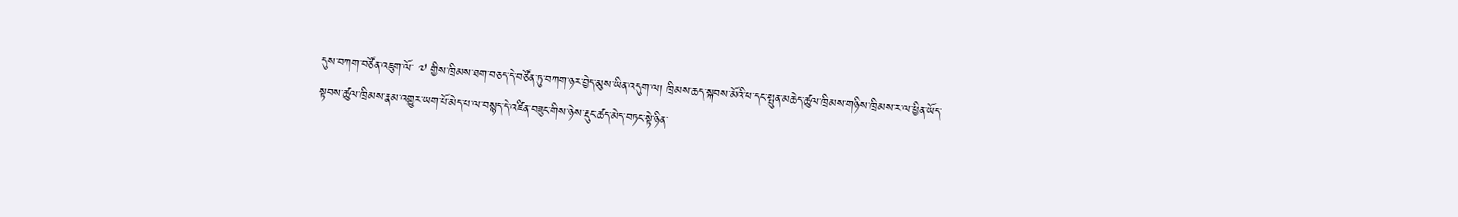དུས་བཀག་བཙོན་འཇུག་ལོ་ ༧ གྱིས་ཁྲིམས་ཐག་བཅད་དེ་བཙོན་ཏུ་བཀག་ཉར་བྱེད་མུས་ཡིན་འདུག་ལ། ཁྲིམས་ཆད་སྐབས་མོའི་ཕ་དང་སྤུན་མཆེད་ཚུལ་ཁྲིམས་གཉིས་ཁྲིམས་ར་ལ་ཕྱིན་ཡོད་སྟབས་ཚུལ་ཁྲིམས་རྣམ་འགྱུར་ཡག་པོ་མེད་པ་ལ་བསྙད་དེ་འཛིན་བཟུང་གིས་ཉེས་རྡུང་ཚད་མེད་བཏང་སྟེ་ཉིན་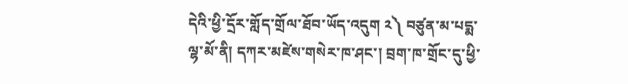དེའི་ཕྱི་དྲོར་གློད་གྲོལ་ཐོབ་ཡོད་འདུག ༢༽ བཙུན་མ་པདྨ་ལྷ་མོ་ནི། དཀར་མཛེས་གསེར་ཁ་ཤང་། བྲག་ཁ་གྲོང་དུ་ཕྱི་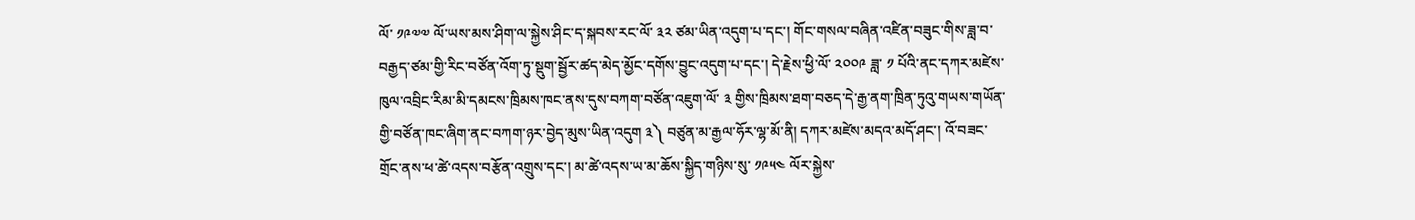ལོ་ ༡༩༧༧ ལོ་ཡས་མས་ཤིག་ལ་སྐྱེས་ཤིང་ད་སྐབས་རང་ལོ་ ༣༢ ཙམ་ཡིན་འདུག་པ་དང་། གོང་གསལ་བཞིན་འཛིན་བཟུང་གིས་ཟླ་བ་བརྒྱད་ཙམ་གྱི་རིང་བཙོན་འོག་ཏུ་སྡུག་སྦྱོར་ཚད་མེད་མྱོང་དགོས་བྱུང་འདུག་པ་དང་། དེ་རྗེས་ཕྱི་ལོ་ ༢༠༠༩ ཟླ་ ༡ པོའི་ནང་དཀར་མཛེས་ཁུལ་འབྲིང་རིམ་མི་དམངས་ཁྲིམས་ཁང་ནས་དུས་བཀག་བཙོན་འཇུག་ལོ་ ༣ གྱིས་ཁྲིམས་ཐག་བཅད་དེ་རྒྱ་ནག་ཁྲིན་ཏུའུ་གཡས་གཡོན་གྱི་བཙོན་ཁང་ཞིག་ནང་བཀག་ཉར་བྱེད་མུས་ཡིན་འདུག ༣༽ བཙུན་མ་རྒྱལ་ཧོར་ལྷ་མོ་ནི། དཀར་མཛེས་མདའ་མདོ་ཤང་། འོ་བཟང་གྲོང་ནས་ཕ་ཚེ་འདས་བརྩོན་འགྲུས་དང་། མ་ཚེ་འདས་ཡ་མ་ཆོས་སྐྱིད་གཉིས་སུ་ ༡༩༥༤ ལོར་སྐྱེས་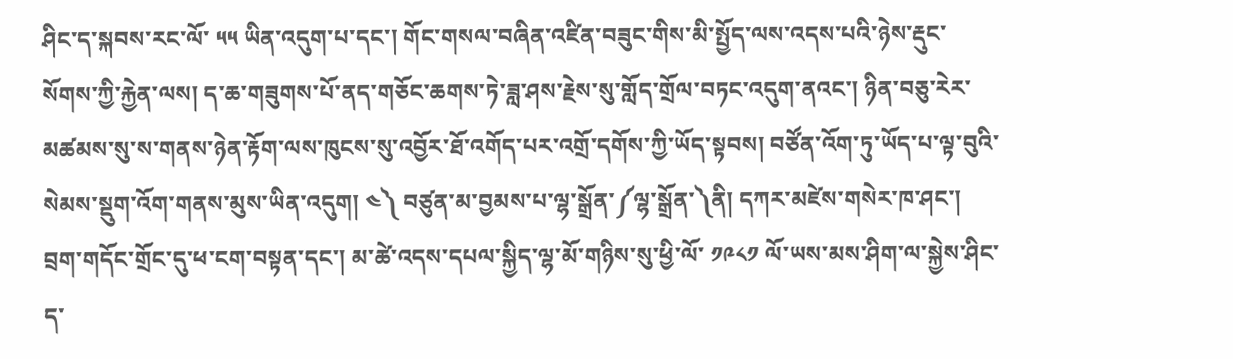ཤིང་ད་སྐབས་རང་ལོ་ ༥༥ ཡིན་འདུག་པ་དང་། གོང་གསལ་བཞིན་འཛིན་བཟུང་གིས་མི་སྤྱོད་ལས་འདས་པའི་ཉེས་རྡུང་སོགས་ཀྱི་རྐྱེན་ལས། ད་ཆ་གཟུགས་པོ་ནད་གཅོང་ཆགས་ཏེ་ཟླ་ཤས་རྗེས་སུ་གློད་གྲོལ་བཏང་འདུག་ནའང་། ཉིན་བཅུ་རེར་མཚམས་སུ་ས་གནས་ཉེན་རྟོག་ལས་ཁུངས་སུ་འབྱོར་ཐོ་འགོད་པར་འགྲོ་དགོས་ཀྱི་ཡོད་སྟབས། བཙོན་འོག་ཏུ་ཡོད་པ་ལྟ་བུའི་སེམས་སྡུག་འོག་གནས་མུས་ཡིན་འདུག། ༤༽ བཙུན་མ་བྱམས་པ་ལྷ་སྒྲོན་༼ལྷ་སྒྲོན་༽ནི། དཀར་མཛེས་གསེར་ཁ་ཤང་། བྲག་གདོང་གྲོང་དུ་ཕ་ངག་བསྟན་དང་། མ་ཚེ་འདས་དཔལ་སྐྱིད་ལྷ་མོ་གཉིས་སུ་ཕྱི་ལོ་ ༡༩༨༡ ལོ་ཡས་མས་ཤིག་ལ་སྐྱེས་ཤིང་ད་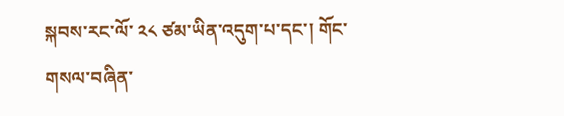སྐབས་རང་ལོ་ ༢༨ ཙམ་ཡིན་འདུག་པ་དང་། གོང་གསལ་བཞིན་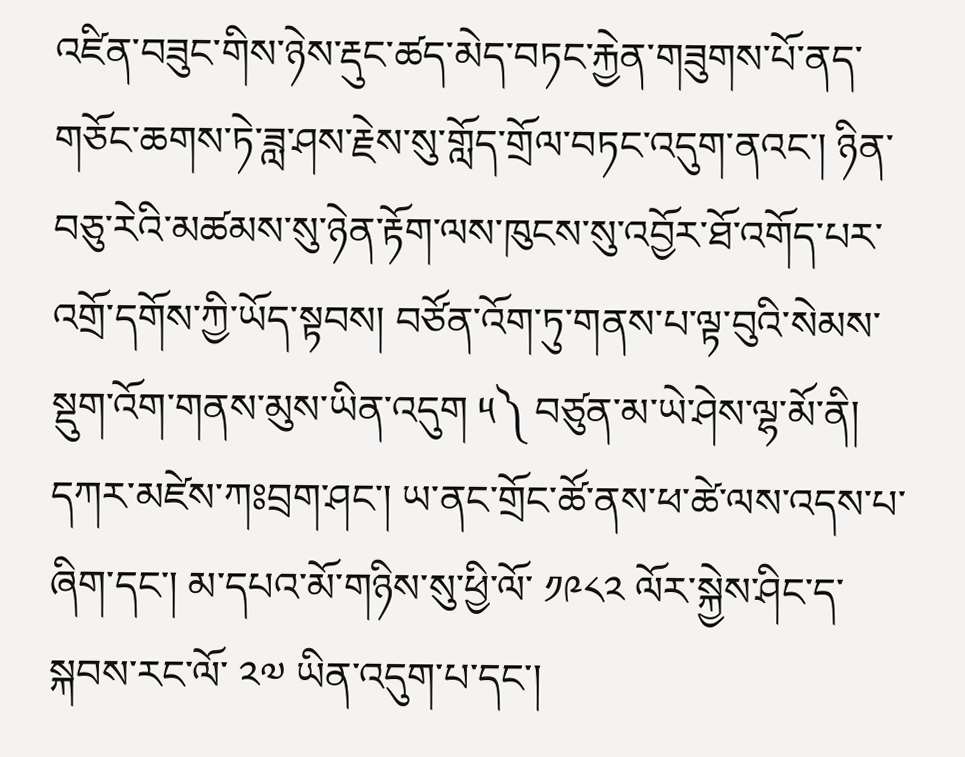འཛིན་བཟུང་གིས་ཉེས་རྡུང་ཚད་མེད་བཏང་རྐྱེན་གཟུགས་པོ་ནད་གཅོང་ཆགས་ཏེ་ཟླ་ཤས་རྗེས་སུ་གློད་གྲོལ་བཏང་འདུག་ནའང་། ཉིན་བཅུ་རེའི་མཚམས་སུ་ཉེན་རྟོག་ལས་ཁུངས་སུ་འབྱོར་ཐོ་འགོད་པར་འགྲོ་དགོས་ཀྱི་ཡོད་སྟབས། བཙོན་འོག་ཏུ་གནས་པ་ལྟ་བུའི་སེམས་སྡུག་འོག་གནས་མུས་ཡིན་འདུག ༥༽ བཙུན་མ་ཡེ་ཤེས་ལྷ་མོ་ནི། དཀར་མཛེས་ཀཿབྲག་ཤང་། ཡ་ནང་གྲོང་ཚོ་ནས་ཕ་ཚེ་ལས་འདས་པ་ཞིག་དང་། མ་དཔའ་མོ་གཉིས་སུ་ཕྱི་ལོ་ ༡༩༨༢ ལོར་སྐྱེས་ཤིང་ད་སྐབས་རང་ལོ་ ༢༧ ཡིན་འདུག་པ་དང་།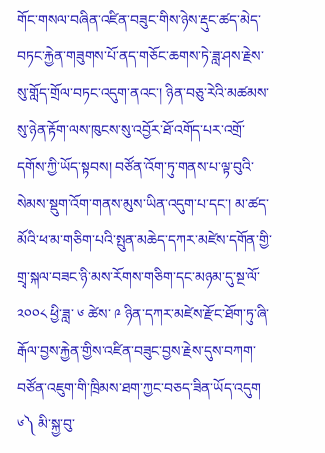གོང་གསལ་བཞིན་འཛིན་བཟུང་གིས་ཉེས་རྡུང་ཚད་མེད་བཏང་རྐྱེན་གཟུགས་པོ་ནད་གཅོང་ཆགས་ཏེ་ཟླ་ཤས་རྗེས་སུ་གློད་གྲོལ་བཏང་འདུག་ནའང་། ཉིན་བཅུ་རེའི་མཚམས་སུ་ཉེན་རྟོག་ལས་ཁུངས་སུ་འབྱོར་ཐོ་འགོད་པར་འགྲོ་དགོས་ཀྱི་ཡོད་སྟབས། བཙོན་འོག་ཏུ་གནས་པ་ལྟ་བུའི་སེམས་སྡུག་འོག་གནས་མུས་ཡིན་འདུག་པ་དང་། མ་ཚད་མོའི་ཕ་མ་གཅིག་པའི་སྤུན་མཆེད་དཀར་མཛེས་དགོན་གྱི་གྲྭ་སྐལ་བཟང་ཉི་མས་རོགས་གཅིག་དང་མཉམ་དུ་སྔ་ལོ་ ༢༠༠༨ ཕྱི་ཟླ་ ༦ ཚེས་ ༩ ཉིན་དཀར་མཛེས་རྫོང་ཐོག་ཏུ་ཞི་རྒོལ་བྱས་རྐྱེན་གྱིས་འཛིན་བཟུང་བྱས་རྗེས་དུས་བཀག་བཙོན་འཇུག་གི་ཁྲིམས་ཐག་ཀྱང་བཅད་ཟིན་ཡོད་འདུག ༦༽ མི་སྐྱ་བུ་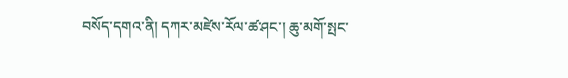བསོད་དགའ་ནི། དཀར་མཛེས་རོལ་ཚ་ཤང་། ཆུ་མགོ་སྤང་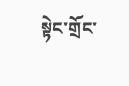སྟེང་གྲོང་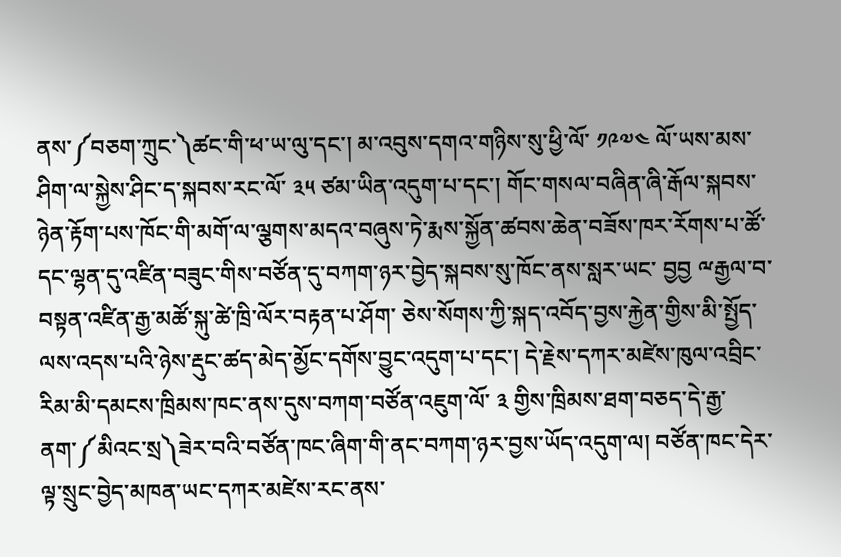ནས་༼བཅག་ཀྲུང་༽ཚང་གི་ཕ་ཡ་ལུ་དང་། མ་འབུས་དགའ་གཉིས་སུ་ཕྱི་ལོ་ ༡༩༧༤ ལོ་ཡས་མས་ཤིག་ལ་སྐྱེས་ཤིང་ད་སྐབས་རང་ལོ་ ༣༥ ཙམ་ཡིན་འདུག་པ་དང་། གོང་གསལ་བཞིན་ཞི་རྒོལ་སྐབས་ཉེན་རྟོག་པས་ཁོང་གི་མགོ་ལ་ལྕགས་མདའ་བཞུས་ཏེ་རྨས་སྐྱོན་ཚབས་ཆེན་བཟོས་ཁར་རོགས་པ་ཚོ་དང་ལྷན་དུ་འཛིན་བཟུང་གིས་བཙོན་དུ་བཀག་ཉར་བྱེད་སྐབས་སུ་ཁོང་ནས་སླར་ཡང་ བྱབྱ ྋརྒྱལ་བ་བསྟན་འཛིན་རྒྱ་མཚོ་སྐུ་ཚེ་ཁྲི་ལོར་བརྟན་པ་ཤོག་ ཅེས་སོགས་ཀྱི་སྐད་འབོད་བྱས་རྐྱེན་གྱིས་མི་སྤྱོད་ལས་འདས་པའི་ཉེས་རྡུང་ཚད་མེད་མྱོང་དགོས་བྱུང་འདུག་པ་དང་། དེ་རྗེས་དཀར་མཛེས་ཁུལ་འབྲིང་རིམ་མི་དམངས་ཁྲིམས་ཁང་ནས་དུས་བཀག་བཙོན་འཇུག་ལོ་ ༣ གྱིས་ཁྲིམས་ཐག་བཅད་དེ་རྒྱ་ནག་༼མིའང་སྲ༽ཟེར་བའི་བཙོན་ཁང་ཞིག་གི་ནང་བཀག་ཉར་བྱས་ཡོད་འདུག་ལ། བཙོན་ཁང་དེར་ལྟ་སྲུང་བྱེད་མཁན་ཡང་དཀར་མཛེས་རང་ནས་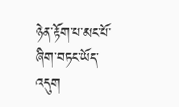ཉེན་རྟོག་པ་མང་པོ་ཞིག་བཏང་ཡོད་འདུག